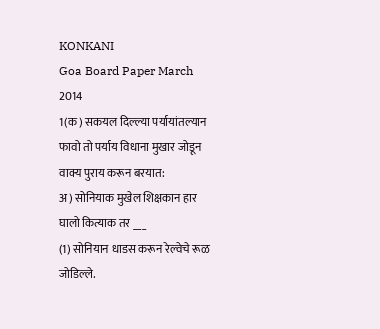KONKANI
Goa Board Paper March 2014
1(क) सकयल दिल्ल्या पर्यायांतल्यान फावो तो पर्याय विधाना मुखार जोडून वाक्य पुराय करून बरयात:
अ) सोनियाक मुखेल शिक्षकान हार घालो कित्याक तर ___
(1) सोनियान धाडस करून रेल्वेचे रूळ जोडिल्ले.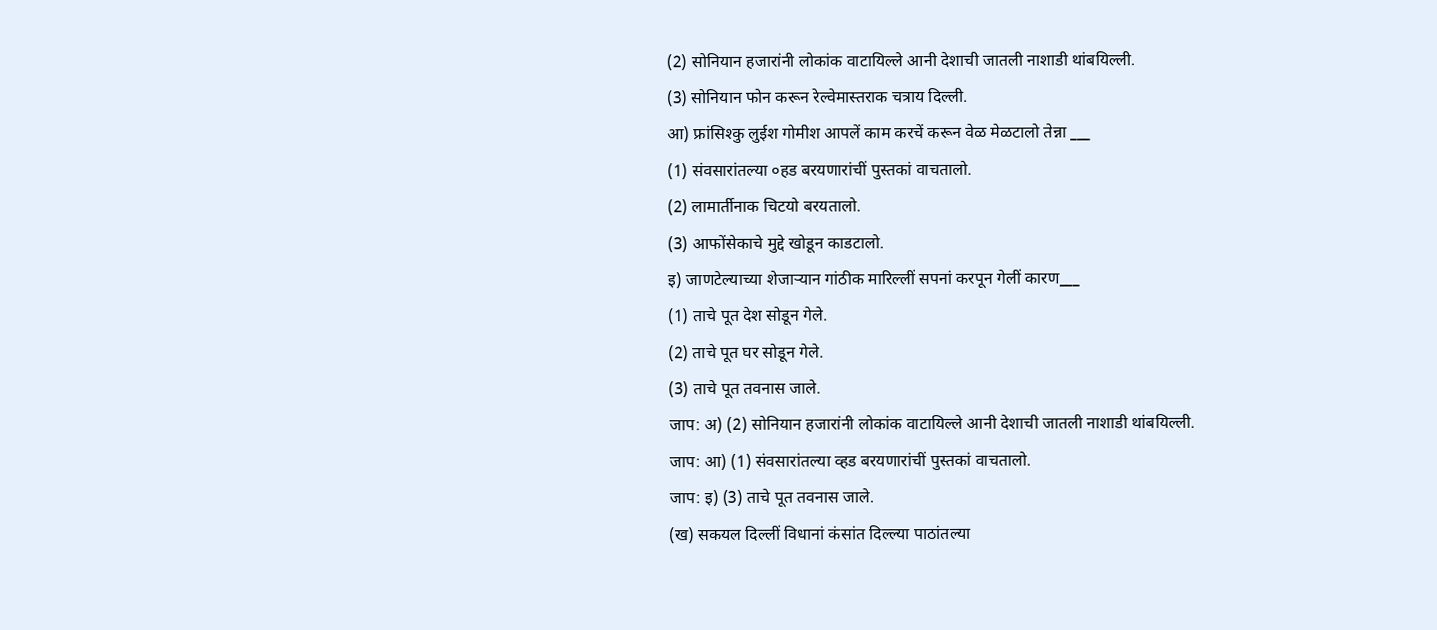(2) सोनियान हजारांनी लोकांक वाटायिल्ले आनी देशाची जातली नाशाडी थांबयिल्ली.
(3) सोनियान फोन करून रेल्वेमास्तराक चत्राय दिल्ली.
आ) फ्रांसिश्कु लुईश गोमीश आपलें काम करचें करून वेळ मेळटालो तेन्ना ___
(1) संवसारांतल्या ०हड बरयणारांचीं पुस्तकां वाचतालो.
(2) लामार्तीनाक चिटयो बरयतालो.
(3) आफोंसेकाचे मुद्दे खोडून काडटालो.
इ) जाणटेल्याच्या शेजाऱ्यान गांठीक मारिल्लीं सपनां करपून गेलीं कारण___
(1) ताचे पूत देश सोडून गेले.
(2) ताचे पूत घर सोडून गेले.
(3) ताचे पूत तवनास जाले.
जाप: अ) (2) सोनियान हजारांनी लोकांक वाटायिल्ले आनी देशाची जातली नाशाडी थांबयिल्ली.
जाप: आ) (1) संवसारांतल्या व्हड बरयणारांचीं पुस्तकां वाचतालो.
जाप: इ) (3) ताचे पूत तवनास जाले.
(ख) सकयल दिल्लीं विधानां कंसांत दिल्ल्या पाठांतल्या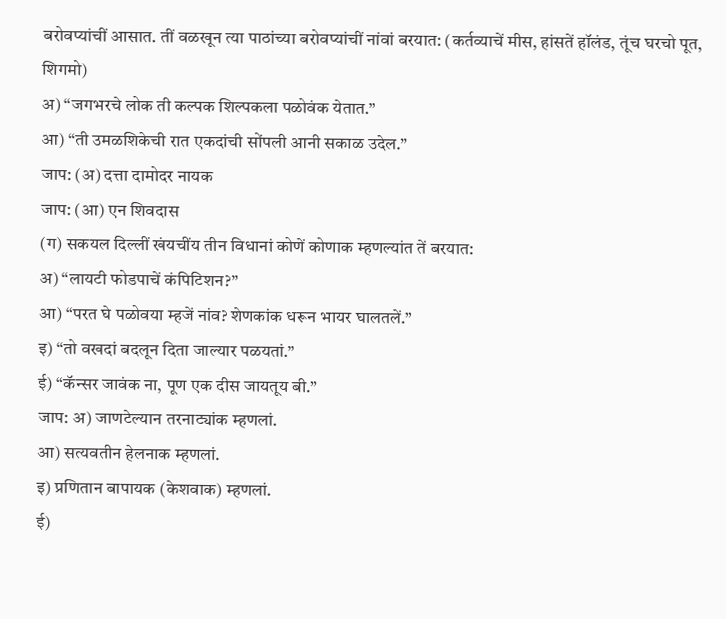बरोवप्यांचीं आसात. तीं वळखून त्या पाठांच्या बरोवप्यांचीं नांवां बरयात: (कर्तव्याचें मीस, हांसतें हॉलंड, तूंच घरचो पूत, शिगमो)
अ) “जगभरचे लोक ती कल्पक शिल्पकला पळोवंक येतात.”
आ) “ती उमळशिकेची रात एकदांची सोंपली आनी सकाळ उदेल.”
जाप: (अ) दत्ता दामोदर नायक
जाप: (आ) एन शिवदास
(ग) सकयल दिल्लीं खंयचींय तीन विधानां कोणें कोणाक म्हणल्यांत तें बरयात:
अ) “लायटी फोडपाचें कंपिटिशन?”
आ) “परत घे पळोवया म्हजें नांव? शेणकांक धरून भायर घालतलें.”
इ) “तो वखदां बदलून दिता जाल्यार पळयतां.”
ई) “कॅन्सर जावंक ना, पूण एक दीस जायतूय बी.”
जाप: अ) जाणटेल्यान तरनाट्यांक म्हणलां.
आ) सत्यवतीन हेलनाक म्हणलां.
इ) प्रणितान बापायक (केशवाक) म्हणलां.
ई)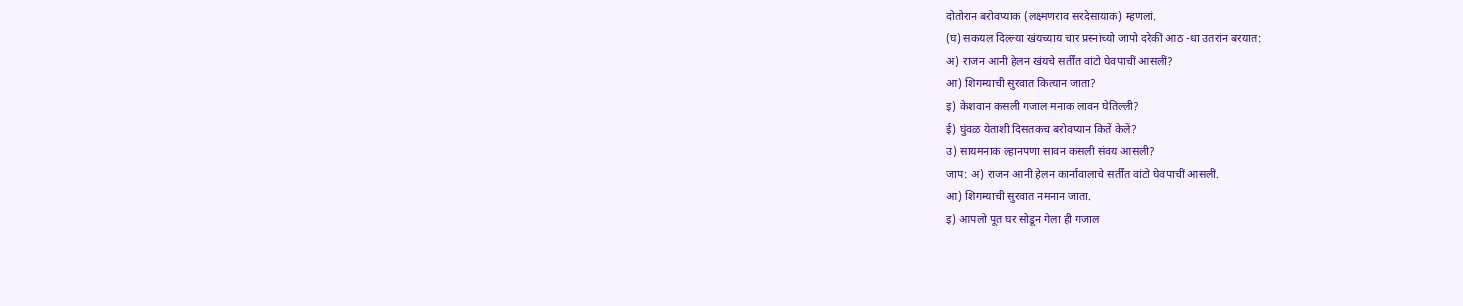दोतोरान बरोवप्याक (लक्ष्मणराव सरदेसायाक) म्हणलां.
(घ) सकयल दिल्ल्या खंयच्याय चार प्रस्नांच्यो जापो दरेकीं आठ -धा उतरांन बरयात:
अ) राजन आनी हेलन खंयचे सर्तींत वांटो घेवपाचीं आसलीं?
आ) शिगम्याची सुरवात कित्यान जाता?
इ) केशवान कसली गजाल मनाक लावन घेतिल्ली?
ई) घुंवळ येताशी दिसतकच बरोवप्यान कितें केलें?
उ) सायमनाक ल्हानपणा सावन कसली संवय आसली?
जाप: अ) राजन आनी हेलन कार्नावालाचे सर्तींत वांटो घेवपाचीं आसलीं.
आ) शिगम्याची सुरवात नमनान जाता.
इ) आपलो पूत घर सोडून गेला ही गजाल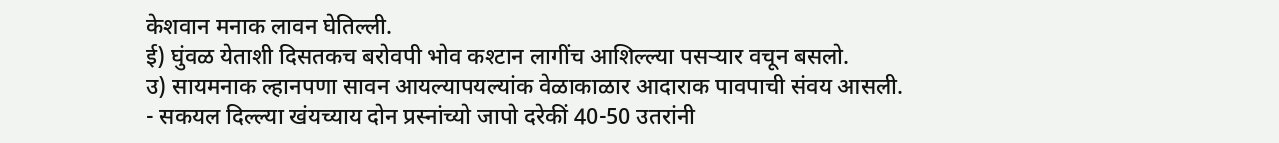केशवान मनाक लावन घेतिल्ली.
ई) घुंवळ येताशी दिसतकच बरोवपी भोव कश्टान लागींच आशिल्ल्या पसऱ्यार वचून बसलो.
उ) सायमनाक ल्हानपणा सावन आयल्यापयल्यांक वेळाकाळार आदाराक पावपाची संवय आसली.
- सकयल दिल्ल्या खंयच्याय दोन प्रस्नांच्यो जापो दरेकीं 40-50 उतरांनी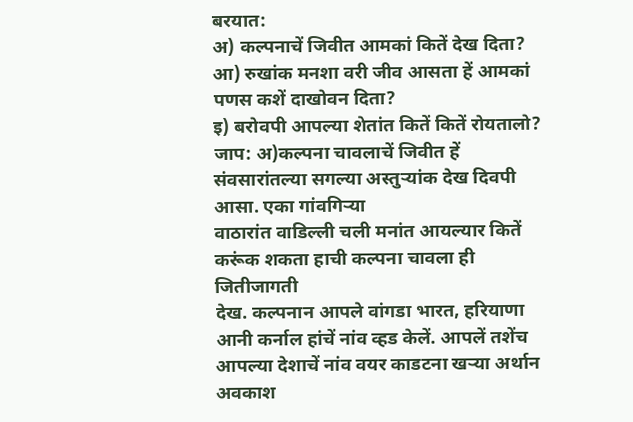बरयात:
अ) कल्पनाचें जिवीत आमकां कितें देख दिता?
आ) रुखांक मनशा वरी जीव आसता हें आमकां पणस कशें दाखोवन दिता?
इ) बरोवपी आपल्या शेतांत कितें कितें रोयतालो?
जाप: अ)कल्पना चावलाचें जिवीत हें संवसारांतल्या सगल्या अस्तुऱ्यांक देख दिवपी आसा. एका गांवगिऱ्या
वाठारांत वाडिल्ली चली मनांत आयल्यार कितें करूंक शकता हाची कल्पना चावला ही जितीजागती
देख. कल्पनान आपले वांगडा भारत, हरियाणा आनी कर्नाल हांचें नांव व्हड केलें. आपलें तशेंच
आपल्या देशाचें नांव वयर काडटना खऱ्या अर्थान अवकाश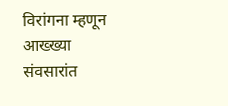विरांगना म्हणून आख्ख्या संवसारांत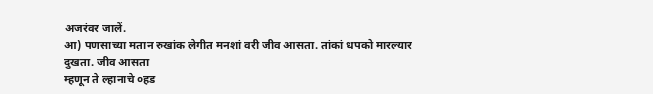अजरंवर जालें.
आ) पणसाच्या मतान रुखांक लेगीत मनशां वरी जीव आसता. तांकां धपको मारल्यार दुखता. जीव आसता
म्हणून ते ल्हानाचे ०हड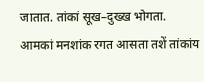जातात. तांकां सूख–दुख्ख भोगता. आमकां मनशांक रगत आसता तशें तांकांय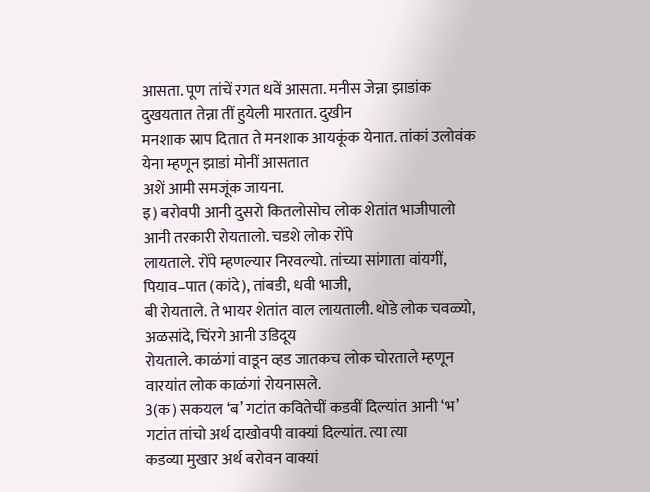आसता. पूण तांचें रगत धवें आसता. मनीस जेन्ना झाडांक दुखयतात तेन्ना तीं हुयेली मारतात. दुखीन
मनशाक स्राप दितात ते मनशाक आयकूंक येनात. तांकां उलोवंक येना म्हणून झाडां मोनीं आसतात
अशें आमी समजूंक जायना.
इ) बरोवपी आनी दुसरो कितलोसोच लोक शेतांत भाजीपालो आनी तरकारी रोयतालो. चडशे लोक रोंपे
लायताले. रोंपे म्हणल्यार निरवल्यो. तांच्या सांगाता वांयगीं, पियाव–पात (कांदे), तांबडी, धवी भाजी,
बी रोयताले. ते भायर शेतांत वाल लायताली. थोडे लोक चवळ्यो, अळसांदे, चिंरगे आनी उडिदूय
रोयताले. काळंगां वाडून व्हड जातकच लोक चोरताले म्हणून वारयांत लोक काळंगां रोयनासले.
3(क) सकयल ‘ब’ गटांत कवितेचीं कडवीं दिल्यांत आनी ‘भ’ गटांत तांचो अर्थ दाखोवपी वाक्यां दिल्यांत. त्या त्या
कडव्या मुखार अर्थ बरोवन वाक्यां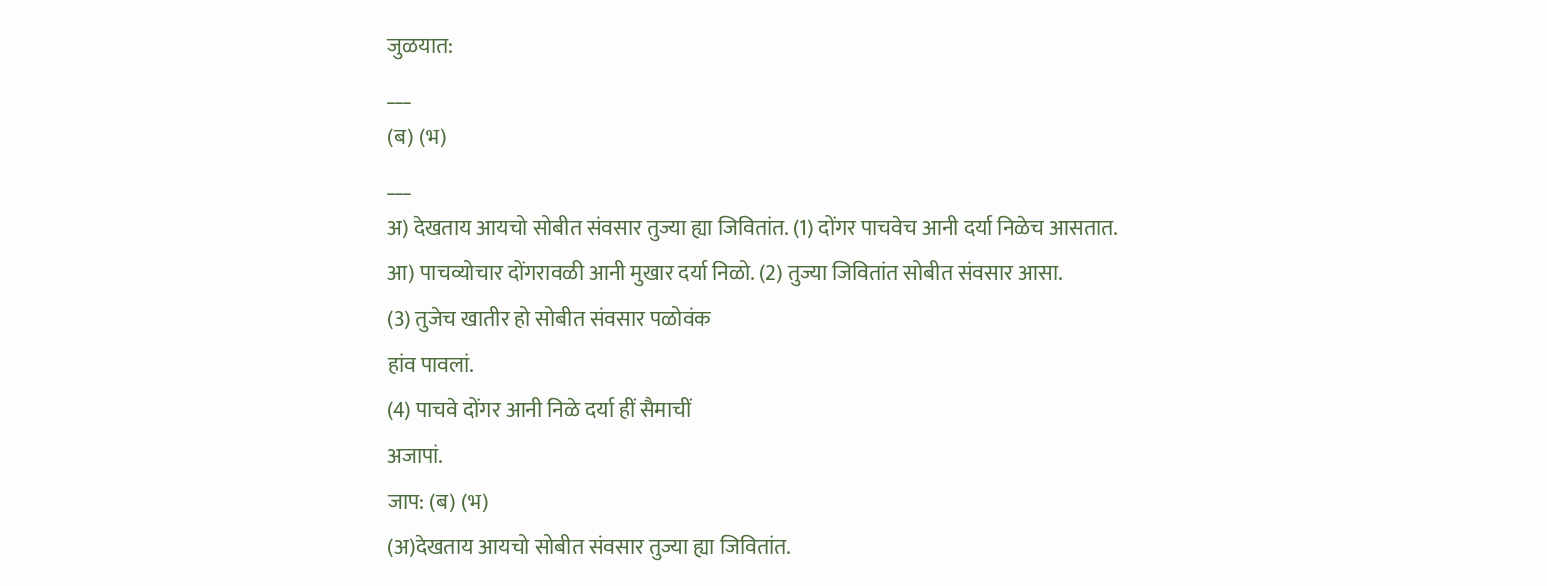जुळयात:
___
(ब) (भ)
___
अ) देखताय आयचो सोबीत संवसार तुज्या ह्या जिवितांत. (1) दोंगर पाचवेच आनी दर्या निळेच आसतात.
आ) पाचव्योचार दोंगरावळी आनी मुखार दर्या निळो. (2) तुज्या जिवितांत सोबीत संवसार आसा.
(3) तुजेच खातीर हो सोबीत संवसार पळोवंक
हांव पावलां.
(4) पाचवे दोंगर आनी निळे दर्या हीं सैमाचीं
अजापां.
जाप: (ब) (भ)
(अ)देखताय आयचो सोबीत संवसार तुज्या ह्या जिवितांत.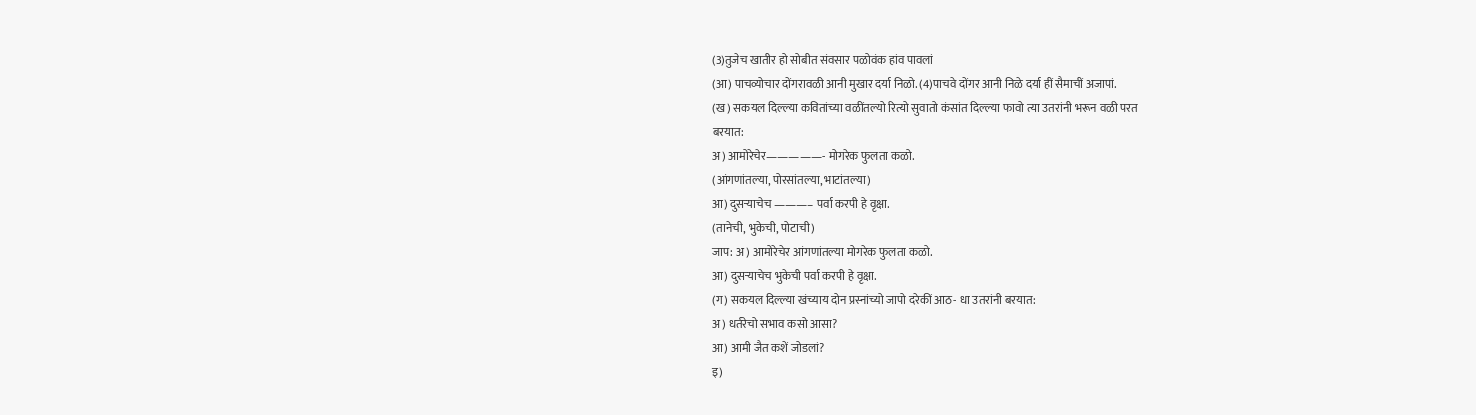(3)तुजेच खातीर हो सोबीत संवसार पळोवंक हांव पावलां
(आ) पाचव्योचार दोंगरावळी आनी मुखार दर्या निळो. (4)पाचवे दोंगर आनी निळे दर्या हीं सैमाचीं अजापां.
(ख) सकयल दिल्ल्या कवितांच्या वळींतल्यो रित्यो सुवातो कंसांत दिल्ल्या फावो त्या उतरांनी भरून वळी परत
बरयात:
अ) आमोरेचेर—————- मोगरेक फुलता कळो.
(आंगणांतल्या, पोरसांतल्या, भाटांतल्या)
आ) दुसऱ्याचेच ———– पर्वा करपी हे वृक्षा.
(तानेची, भुकेची, पोटाची)
जाप: अ) आमोरेचेर आंगणांतल्या मोगरेक फुलता कळो.
आ) दुसऱ्याचेच भुकेची पर्वा करपी हे वृक्षा.
(ग) सकयल दिल्ल्या खंच्याय दोन प्रस्नांच्यो जापो दरेकीं आठ- धा उतरांनी बरयात:
अ) धर्तरेचो सभाव कसो आसा?
आ) आमी जैत कशें जोडलां?
इ)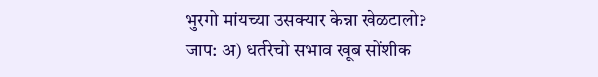भुरगो मांयच्या उसक्यार केन्ना खेळटालो?
जाप: अ) धर्तरेचो सभाव खूब सोंशीक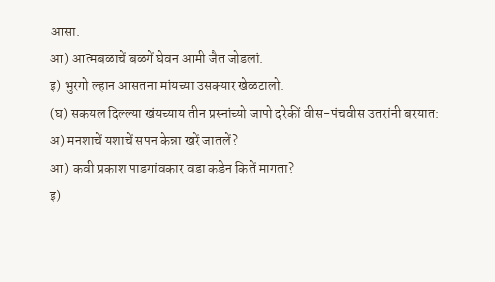आसा.
आ) आत्मबळाचें बळगें घेवन आमी जैत जोडलां.
इ) भुरगो ल्हान आसतना मांयच्या उसक्यार खेळटालो.
(घ) सकयल दिल्ल्या खंयच्याय तीन प्रस्नांच्यो जापो दरेकीं वीस-पंचवीस उतरांनी बरयात:
अ) मनशाचें यशाचें सपन केन्ना खरें जातलें?
आ) कवी प्रकाश पाडगांवकार वडा कडेन कितें मागता?
इ)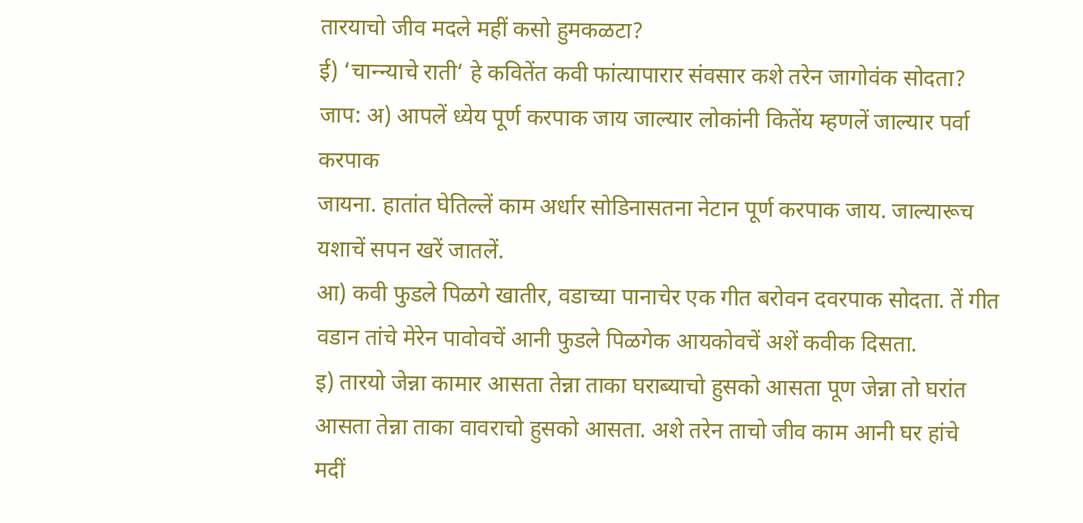तारयाचो जीव मदले महीं कसो हुमकळटा?
ई) ‘चान्न्याचे राती‘ हे कवितेंत कवी फांत्यापारार संवसार कशे तरेन जागोवंक सोदता?
जाप: अ) आपलें ध्येय पूर्ण करपाक जाय जाल्यार लोकांनी कितेंय म्हणलें जाल्यार पर्वा करपाक
जायना. हातांत घेतिल्लें काम अर्धार सोडिनासतना नेटान पूर्ण करपाक जाय. जाल्यारूच
यशाचें सपन खरें जातलें.
आ) कवी फुडले पिळगे खातीर, वडाच्या पानाचेर एक गीत बरोवन दवरपाक सोदता. तें गीत
वडान तांचे मेरेन पावोवचें आनी फुडले पिळगेक आयकोवचें अशें कवीक दिसता.
इ) तारयो जेन्ना कामार आसता तेन्ना ताका घराब्याचो हुसको आसता पूण जेन्ना तो घरांत
आसता तेन्ना ताका वावराचो हुसको आसता. अशे तरेन ताचो जीव काम आनी घर हांचे
मदीं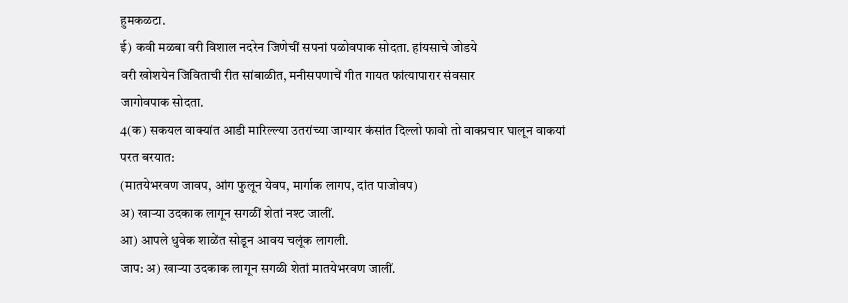हुमकळटा.
ई) कवी मळबा वरी विशाल नदरेन जिणेचीं सपनां पळोवपाक सोदता. हांयसाचे जोडये
वरी खोशयेन जिविताची रीत सांबाळीत, मनीसपणाचें गीत गायत फांत्यापारार संवसार
जागोवपाक सोदता.
4(क) सकयल वाक्यांत आडी मारिल्ल्या उतरांच्या जाग्यार कंसांत दिल्लो फावो तो वाक्प्रचार घालून वाकयां
परत बरयात:
(मातयेभरवण जावप, आंग फुलून येवप, मार्गाक लागप, दांत पाजोवप)
अ) खाऱ्या उदकाक लागून सगळीं शेतां नश्ट जालीं.
आ) आपले धुवेक शाळेंत सोडून आवय चलूंक लागली.
जाप: अ) खाऱ्या उदकाक लागून सगळी शेतां मातयेभरवण जालीं.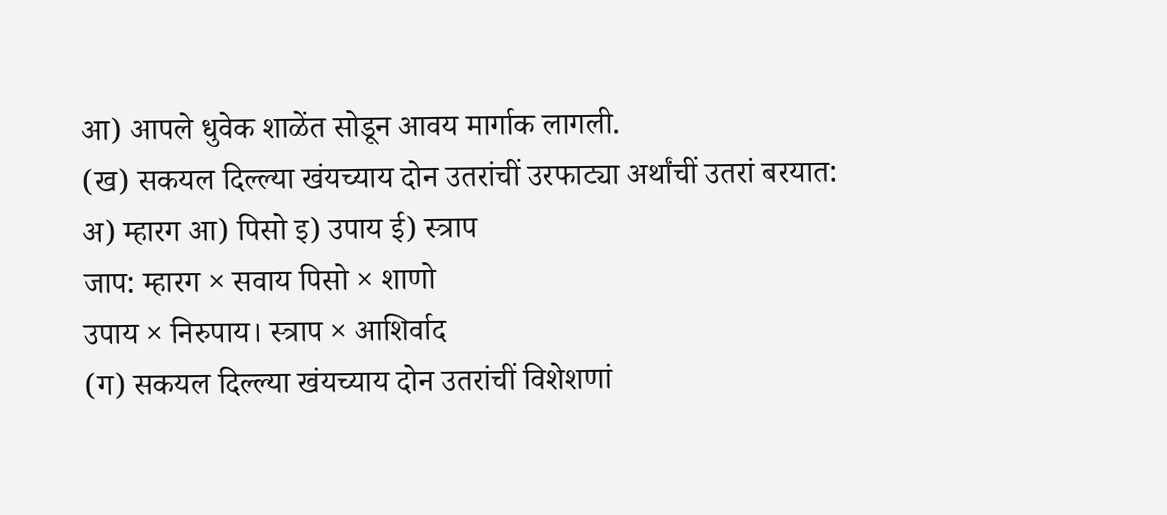आ) आपले धुवेक शाळेंत सोडून आवय मार्गाक लागली.
(ख) सकयल दिल्ल्या खंयच्याय दोन उतरांचीं उरफाट्या अर्थांचीं उतरां बरयात:
अ) म्हारग आ) पिसो इ) उपाय ई) स्त्राप
जाप: म्हारग × सवाय पिसो × शाणो
उपाय × निरुपाय। स्त्राप × आशिर्वाद
(ग) सकयल दिल्ल्या खंयच्याय दोन उतरांचीं विशेशणां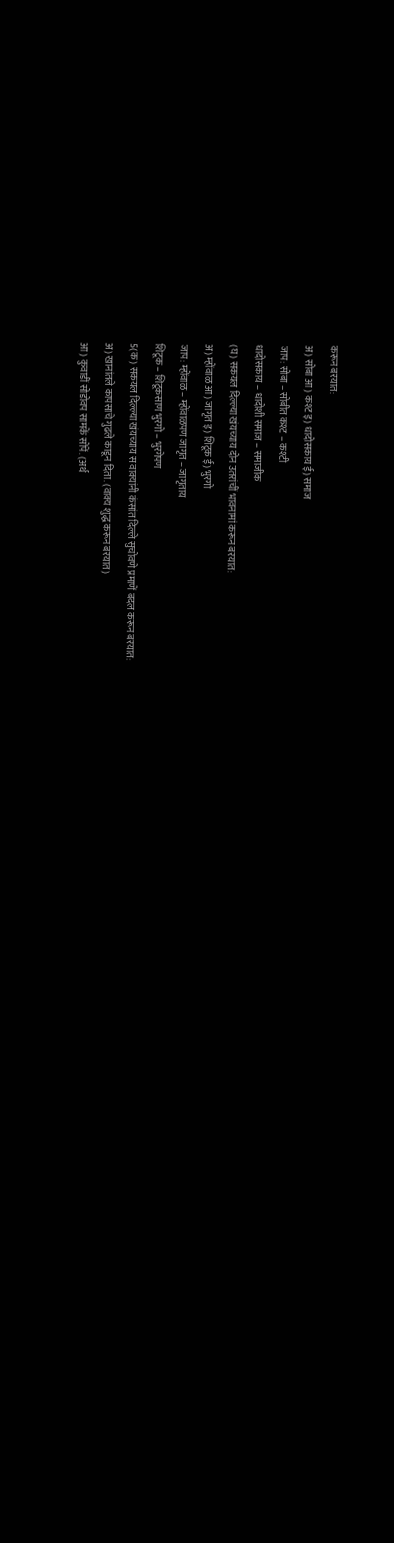करून बरयात:
अ) सोबा आ) कश्ट इ) धादोसकाय ई) समाज
जाप: सोबा – सोबीत कश्ट – कश्टी
धादोसकाय – धादोशी समाज – समाजीक
(घ) सकयल दिल्ल्या खंयच्याय दोन उतरांचीं भावनामां करून बरयात:
अ) म्होंवाळ आ) जागृत इ) शिटूक ई) भुरगो
जाप: म्होंवाळ – म्होंवाळपण जागृत – जागृताय
शिटूक – शिटूकसाण भुरगो – भुरगेपण
5(क) सकयल दिल्ल्या खंयच्याय स वाक्यांनी कंसांत दिल्ले सुचोवणे प्रमाणें बदल करून बरयात:
अ) खानांतले कापसाचे गुढले काडून दिता. (वाक्य शुद्ध करून बरयात)
आ) कुवाडीं सोडोवप सामकें सोंपें. (अर्थ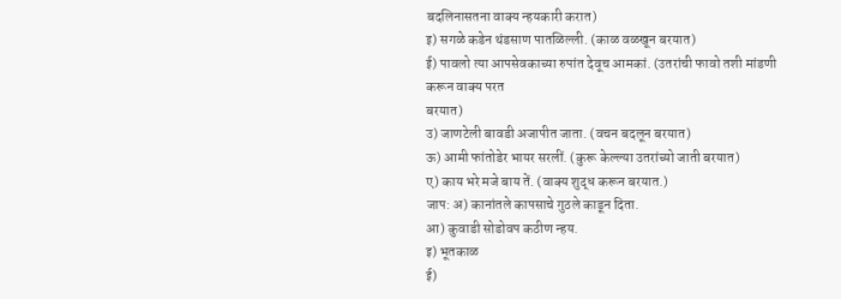बदलिनासतना वाक्य न्हयकारी करात)
इ) सगळे कडेन थंडसाण पातळिल्ली. (काळ वळखून बरयात)
ई) पावलो त्या आपसेवकाच्या रुपांत देवूच आमकां. (उतरांची फावो तशी मांडणी करून वाक्य परत
बरयात)
उ) जाणटेली बावडी अजापीत जाता. (वचन बदलून बरयात)
ऊ) आमी फांतोडेर भायर सरलीं. (कुरू केल्ल्या उतरांच्यो जाती बरयात)
ए) काय भरे मजे बाय तें. (वाक्य शुद्ध करून बरयात.)
जाप: अ) कानांतले कापसाचे गुठले काडून दिता.
आ) कुवाडी सोडोवप कठीण न्हय.
इ) भूतकाळ
ई)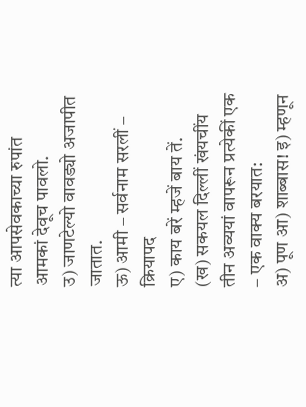त्या आपसेवकाच्या रुपांत आमकां देवूच पावलो.
उ) जाणटेल्यो वावड्यो अजापीत जातात.
ऊ) आमी – सर्वनाम सरलीं – क्रियापद
ए) काय बरें म्हजें बाय तें.
(ख) सकयल दिल्लीं खंयचींय तीन अव्ययां वापरून प्रत्येकीं एक – एक वाक्य बरयात:
अ) पूण आ) शाब्बास! इ) म्हणून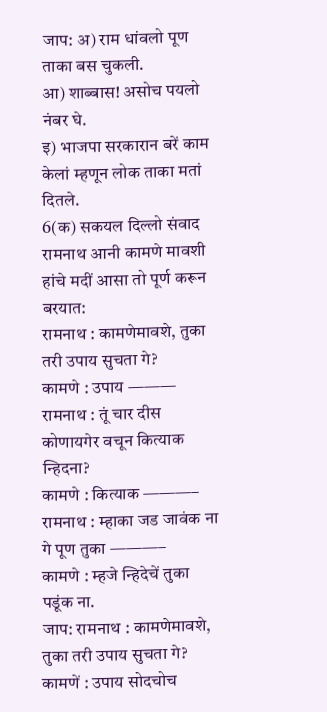जाप: अ) राम धांवलो पूण ताका बस चुकली.
आ) शाब्बास! असोच पयलो नंबर घे.
इ) भाजपा सरकारान बरें काम केलां म्हणून लोक ताका मतां दितले.
6(क) सकयल दिल्लो संवाद रामनाथ आनी कामणे मावशी हांचे मदीं आसा तो पूर्ण करून बरयात:
रामनाथ : कामणेमावशे, तुका तरी उपाय सुचता गे?
कामणे : उपाय ———
रामनाथ : तूं चार दीस कोणायगेर वचून कित्याक न्हिदना?
कामणे : कित्याक ———–
रामनाथ : म्हाका जड जावंक ना गे पूण तुका ———–
कामणे : म्हजे न्हिदेचें तुका पडूंक ना.
जाप: रामनाथ : कामणेमावशे, तुका तरी उपाय सुचता गे?
कामणें : उपाय सोदचोच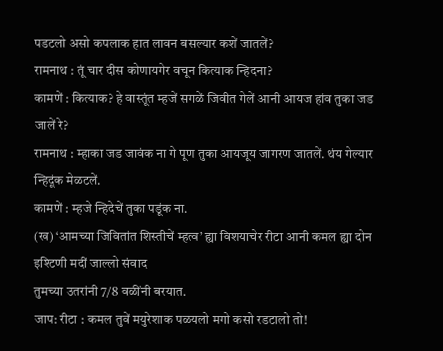पडटलो असो कपलाक हात लावन बसल्यार कशें जातलें?
रामनाथ : तूं चार दीस कोणायगेर वचून कित्याक न्हिदना?
कामणें : कित्याक? हे वास्तूंत म्हजें सगळें जिवीत गेलें आनी आयज हांव तुका जड जालें रे?
रामनाथ : म्हाका जड जावंक ना गे पूण तुका आयजूय जागरण जातलें. थंय गेल्यार न्हिदूंक मेळटलें.
कामणें : म्हजे न्हिदेचें तुका पडूंक ना.
(ख) ‘आमच्या जिवितांत शिस्तीचें म्हत्व’ ह्या विशयाचेर रीटा आनी कमल ह्या दोन इश्टिणी मदीं जाल्लो संवाद
तुमच्या उतरांनी 7/8 वळींनी बरयात.
जाप: रीटा : कमल तुवें मयुरेशाक पळयलो मगो कसो रडटालो तो!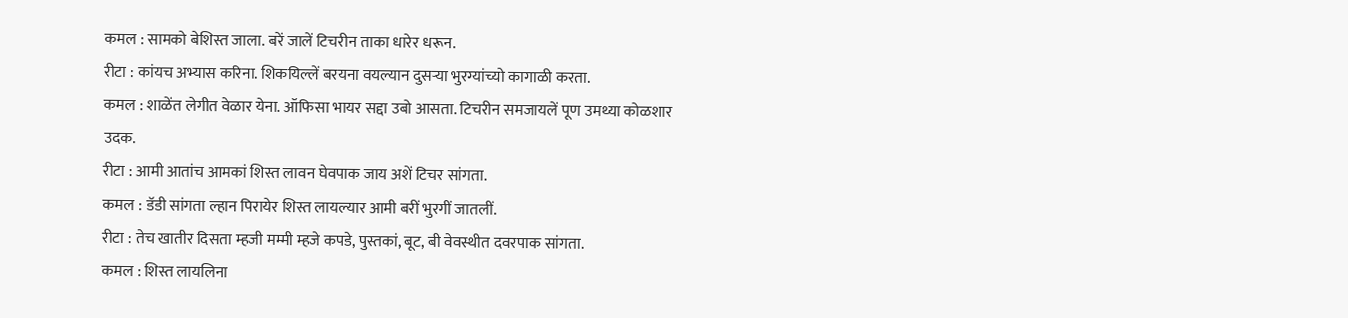कमल : सामको बेशिस्त जाला. बरें जालें टिचरीन ताका धारेर धरून.
रीटा : कांयच अभ्यास करिना. शिकयिल्लें बरयना वयल्यान दुसऱ्या भुरग्यांच्यो कागाळी करता.
कमल : शाळेंत लेगीत वेळार येना. ऑफिसा भायर सद्दा उबो आसता. टिचरीन समजायलें पूण उमथ्या कोळशार
उदक.
रीटा : आमी आतांच आमकां शिस्त लावन घेवपाक जाय अशें टिचर सांगता.
कमल : डॅडी सांगता ल्हान पिरायेर शिस्त लायल्यार आमी बरीं भुरगीं जातलीं.
रीटा : तेच खातीर दिसता म्हजी मम्मी म्हजे कपडे, पुस्तकां, बूट, बी वेवस्थीत दवरपाक सांगता.
कमल : शिस्त लायलिना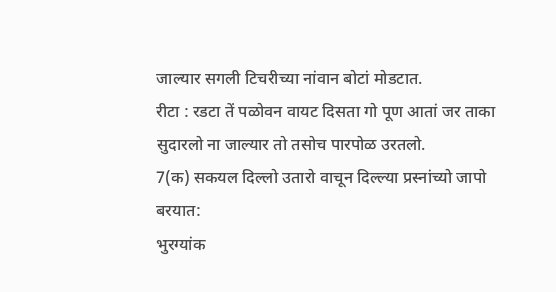जाल्यार सगली टिचरीच्या नांवान बोटां मोडटात.
रीटा : रडटा तें पळोवन वायट दिसता गो पूण आतां जर ताका सुदारलो ना जाल्यार तो तसोच पारपोळ उरतलो.
7(क) सकयल दिल्लो उतारो वाचून दिल्ल्या प्रस्नांच्यो जापो बरयात:
भुरग्यांक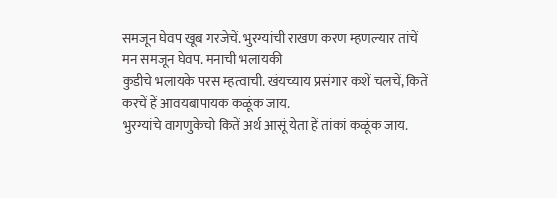समजून घेवप खूब गरजेचें. भुरग्यांची राखण करण म्हणल्यार तांचें मन समजून घेवप. मनाची भलायकी
कुडीचे भलायके परस म्हत्वाची. खंयच्याय प्रसंगार कशें चलचें, कितें करचें हें आवयबापायक कळूंक जाय.
भुरग्यांचे वागणुकेचो कितें अर्थ आसूं येता हें तांकां कळूंक जाय.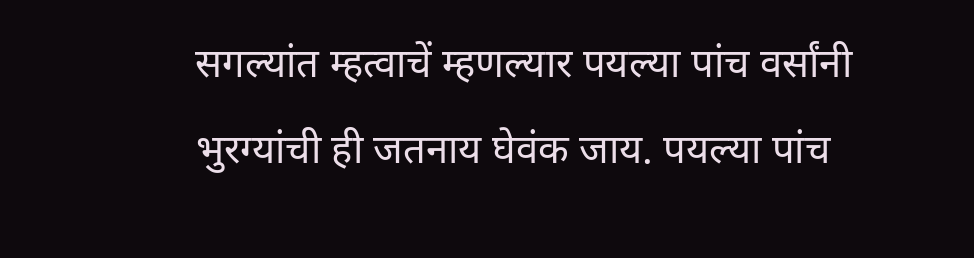सगल्यांत म्हत्वाचें म्हणल्यार पयल्या पांच वर्सांनी
भुरग्यांची ही जतनाय घेवंक जाय. पयल्या पांच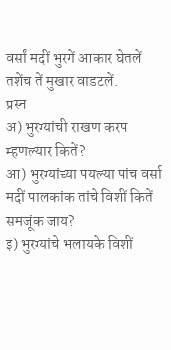वर्सां मदीं भुरगें आकार घेतलें तशेंच तें मुखार वाडटलें.
प्रस्न
अ) भुरग्यांची राखण करप म्हणल्यार कितें?
आ) भुरग्यांच्या पयल्या पांच वर्सा मदीं पालकांक तांचे विशीं कितें समजूंक जाय?
इ) भुरग्यांचे भलायके विशीं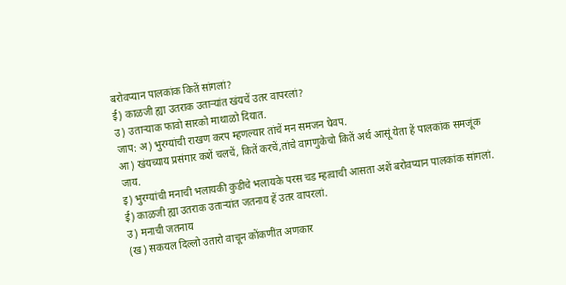बरोवप्यान पालकांक कितें सांगलां?
ई) काळजी ह्या उतराक उताऱ्यांत खंयचें उतर वापरलां?
उ) उताऱ्याक फावो सारको माथाळो दियात.
जाप: अ) भुरग्यांची राखण करप म्हणल्यार तांचें मन समजन घेवप.
आ) खंयच्याय प्रसंगार कशें चलचें, कितें करचें,तांचे वागणुकेचो कितें अर्थ आसूं येता हें पालकांक समजूंक
जाय.
इ) भुरग्यांची मनाची भलायकी कुडीचे भलायके परस चड म्हत्वाची आसता अशें बरोवप्यान पालकांक सांगलां.
ई) काळजी ह्या उतराक उताऱ्यांत जतनाय हें उतर वापरलां.
उ) मनाची जतनाय
(ख) सकयल दिल्लो उतारो वाचून कोंकणींत अणकार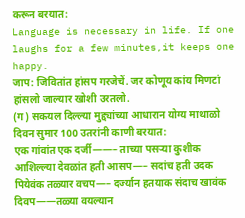करून बरयात:
Language is necessary in life. If one laughs for a few minutes,it keeps one happy.
जाप: जिवितांत हांसप गरजेचें. जर कोणूय कांय मिणटां हांसलो जाल्यार खोशी उरतलो.
(ग) सकयल दिल्ल्या मुद्द्यांच्या आधारान योग्य माथाळो दिवन सुमार 100 उतरांनी काणी बरयात:
एक गांवांत एक दर्जी——– ताच्या पसऱ्या कुशीक आशिल्ल्या देवळांत हती आसप—– सदांच हती उदक
पियेवंक तळ्यार वचप—– दर्ज्यान हतयाक संदाच खावंक दिवप——तळ्या वयल्यान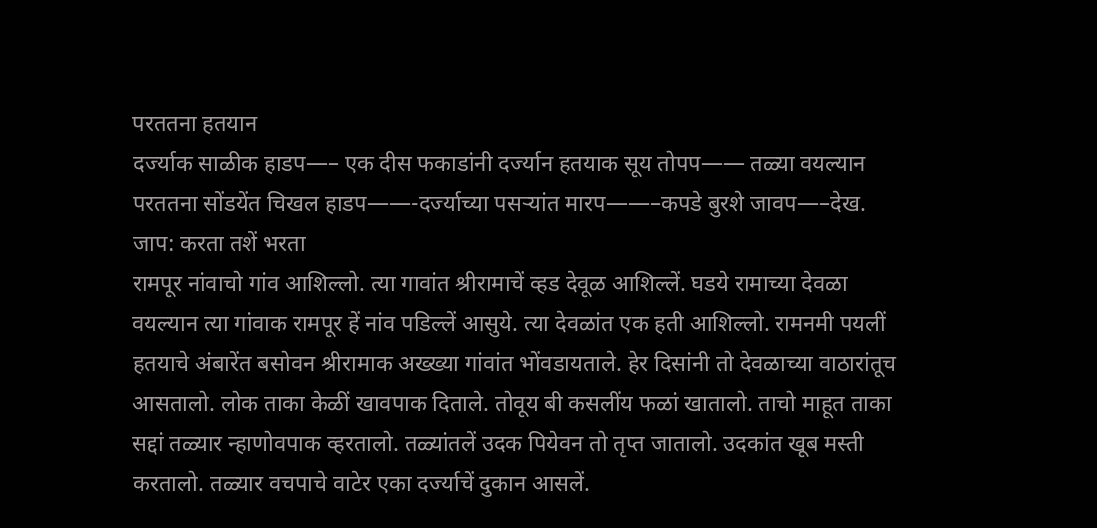परततना हतयान
दर्ज्याक साळीक हाडप—– एक दीस फकाडांनी दर्ज्यान हतयाक सूय तोपप—— तळ्या वयल्यान
परततना सोंडयेंत चिखल हाडप——-दर्ज्याच्या पसऱ्यांत मारप——–कपडे बुरशे जावप—–देख.
जाप: करता तशें भरता
रामपूर नांवाचो गांव आशिल्लो. त्या गावांत श्रीरामाचें व्हड देवूळ आशिल्लें. घडये रामाच्या देवळा
वयल्यान त्या गांवाक रामपूर हें नांव पडिल्लें आसुये. त्या देवळांत एक हती आशिल्लो. रामनमी पयलीं
हतयाचे अंबारेंत बसोवन श्रीरामाक अख्ख्या गांवांत भोंवडायताले. हेर दिसांनी तो देवळाच्या वाठारांतूच
आसतालो. लोक ताका केळीं खावपाक दिताले. तोवूय बी कसलींय फळां खातालो. ताचो माहूत ताका
सद्दां तळ्यार न्हाणोवपाक व्हरतालो. तळ्यांतलें उदक पियेवन तो तृप्त जातालो. उदकांत खूब मस्ती
करतालो. तळ्यार वचपाचे वाटेर एका दर्ज्याचें दुकान आसलें.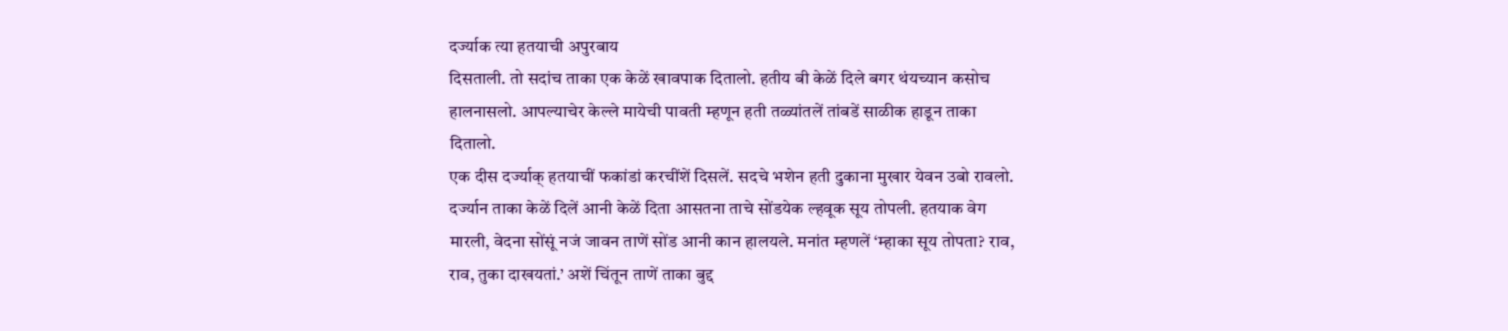दर्ज्याक त्या हतयाची अपुरबाय
दिसताली. तो सदांच ताका एक केळें खावपाक दितालो. हतीय बी केळें दिले बगर थंयच्यान कसोच
हालनासलो. आपल्याचेर केल्ले मायेची पावती म्हणून हती तळ्यांतलें तांबडें साळीक हाडून ताका
दितालो.
एक दीस दर्ज्याक् हतयाचीं फकांडां करचींशें दिसलें. सदचे भशेन हती दुकाना मुखार येवन उबो रावलो.
दर्ज्यान ताका केळें दिलें आनी केळें दिता आसतना ताचे सोंडयेक ल्हवूक सूय तोपली. हतयाक वेग
मारली, वेदना सोंसूं नजं जावन ताणें सोंड आनी कान हालयले. मनांत म्हणलें ‘म्हाका सूय तोपता? राव,
राव, तुका दाखयतां.’ अशें चिंतून ताणें ताका बुद्द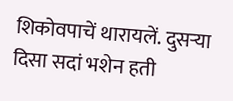शिकोवपाचें थारायलें. दुसऱ्या दिसा सदां भशेन हती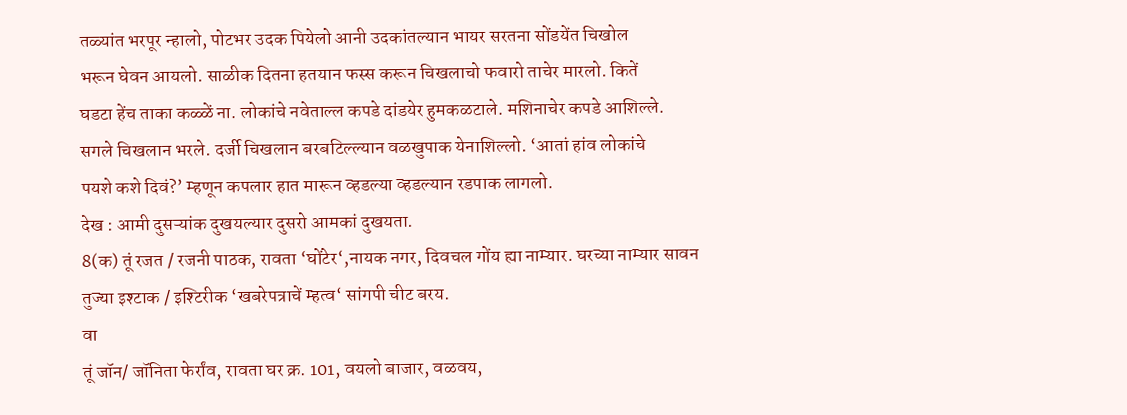तळ्यांत भरपूर न्हालो, पोटभर उदक पियेलो आनी उदकांतल्यान भायर सरतना सोंडयेंत चिखोल
भरून घेवन आयलो. साळीक दितना हतयान फस्स करून चिखलाचो फवारो ताचेर मारलो. कितें
घडटा हेंच ताका कळ्ळें ना. लोकांचे नवेताल्ल कपडे दांडयेर हुमकळटाले. मशिनाचेर कपडे आशिल्ले.
सगले चिखलान भरले. दर्जी चिखलान बरबटिल्ल्यान वळखुपाक येनाशिल्लो. ‘आतां हांव लोकांचे
पयशे कशे दिवं?’ म्हणून कपलार हात मारून व्हडल्या व्हडल्यान रडपाक लागलो.
देख : आमी दुसऱ्यांक दुखयल्यार दुसरो आमकां दुखयता.
8(क) तूं रजत / रजनी पाठक, रावता ‘घोंटेर‘,नायक नगर, दिवचल गोंय ह्या नाम्यार. घरच्या नाम्यार सावन
तुज्या इश्टाक / इश्टिरीक ‘खबरेपत्राचें म्हत्व‘ सांगपी चीट बरय.
वा
तूं जॉन/ जॉनिता फेर्रांव, रावता घर क्र. 101, वयलो बाजार, वळवय,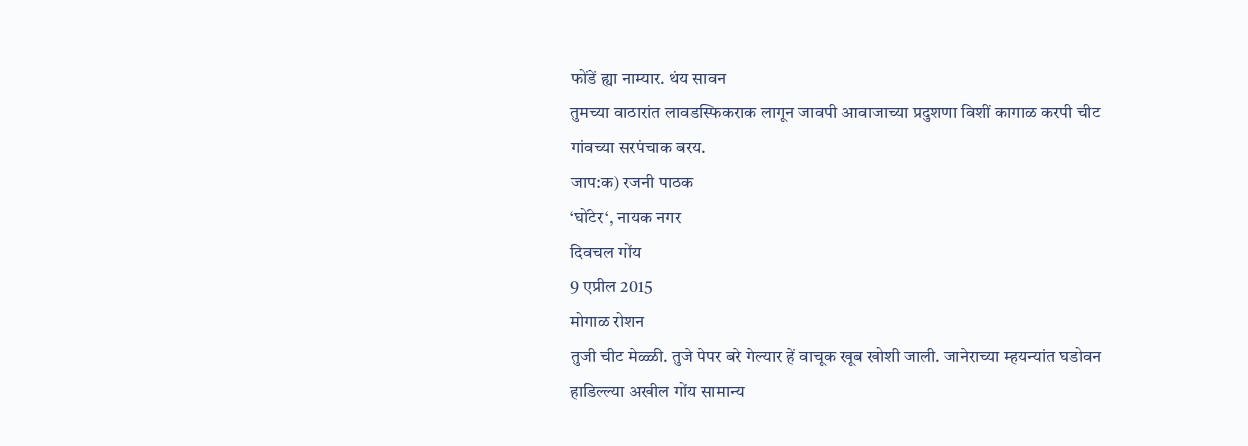फोंडें ह्या नाम्यार. थंय सावन
तुमच्या वाठारांत लावडस्फिकराक लागून जावपी आवाजाच्या प्रदुशणा विशीं कागाळ करपी चीट
गांवच्या सरपंचाक बरय.
जाप:क) रजनी पाठक
‘घोंटेर‘, नायक नगर
दिवचल गोंय
9 एप्रील 2015
मोगाळ रोशन
तुजी चीट मेळ्ळी. तुजे पेपर बरे गेल्यार हें वाचूक खूब खोशी जाली. जानेराच्या म्हयन्यांत घडोवन
हाडिल्ल्या अखील गोंय सामान्य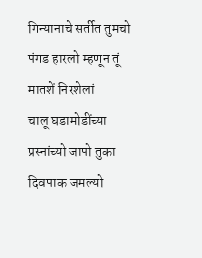गिन्यानाचे सर्तीत तुमचो पंगड हारलो म्हणून तूं मातशें निरशेलां
चालू घडामोडींच्या प्रस्नांच्यो जापो तुका दिवपाक जमल्यो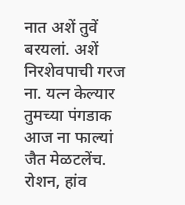नात अशें तुवें बरयलां. अशें
निरशेवपाची गरज ना. यत्न केल्यार तुमच्या पंगडाक आज ना फाल्यां जैत मेळटलेंच.
रोशन, हांव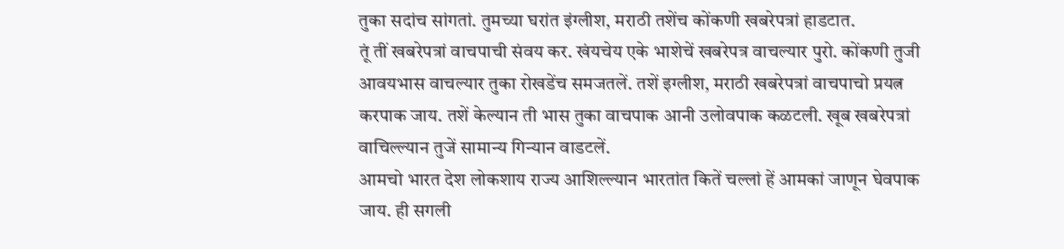तुका सदांच सांगतां. तुमच्या घरांत इंग्लीश, मराठी तशेंच कोंकणी खबरेपत्रां हाडटात.
तूं तीं खबरेपत्रां वाचपाची संवय कर. खंयचेय एके भाशेचें खबरेपत्र वाचल्यार पुरो. कोंकणी तुजी
आवयभास वाचल्यार तुका रोखडेंच समजतलें. तशें इग्लीश, मराठी खबरेपत्रां वाचपाचो प्रयत्न
करपाक जाय. तशें केल्यान ती भास तुका वाचपाक आनी उलोवपाक कळटली. खूब खबरेपत्रां
वाचिल्ल्यान तुजें सामान्य गिन्यान वाडटलें.
आमचो भारत देश लोकशाय राज्य आशिल्ल्यान भारतांत कितें चल्लां हें आमकां जाणून घेवपाक
जाय. ही सगली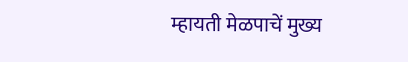म्हायती मेळपाचें मुख्य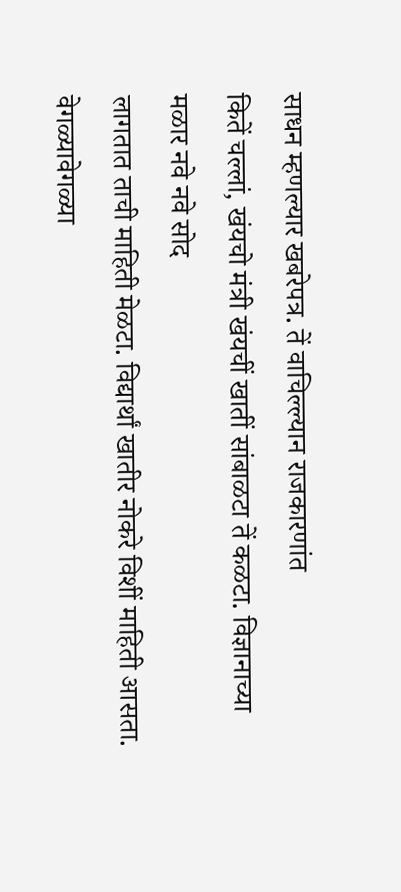साधन म्हणल्यार खबरेपत्र. तें वाचिल्ल्यान राजकारणांत
कितें चल्लां, खंयचो मंत्री खंयचीं खातीं सांबाळटा तें कळटा. विज्ञानाच्या मळार नवे नवे सोद
लागतात ताची माहिती मेळटा. विद्यार्थां खातीर नोकरे विशीं माहिती आसता. वेगळ्यावेगळ्या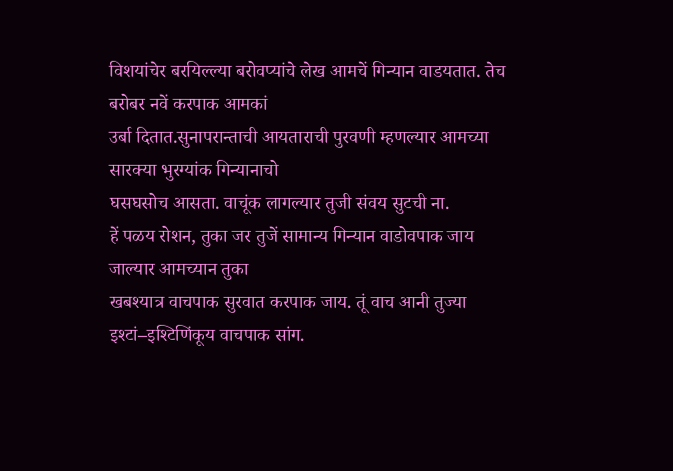विशयांचेर बरयिल्ल्या बरोवप्यांचे लेख आमचें गिन्यान वाडयतात. तेच बरोबर नवें करपाक आमकां
उर्बा दितात.सुनापरान्ताची आयताराची पुरवणी म्हणल्यार आमच्या सारक्या भुरग्यांक गिन्यानाचो
घसघसोच आसता. वाचूंक लागल्यार तुजी संवय सुटची ना.
हें पळय रोशन, तुका जर तुजें सामान्य गिन्यान वाडोवपाक जाय जाल्यार आमच्यान तुका
खबश्यात्र वाचपाक सुरवात करपाक जाय. तूं वाच आनी तुज्या इश्टां–इश्टिणिंकूय वाचपाक सांग.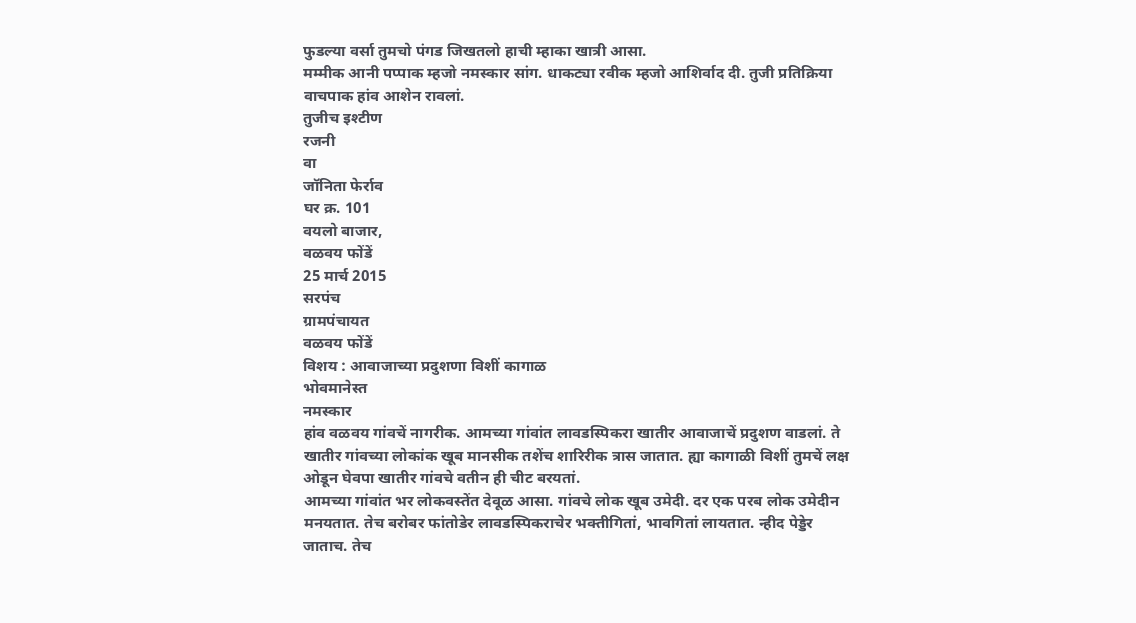फुडल्या वर्सा तुमचो पंगड जिखतलो हाची म्हाका खात्री आसा.
मम्मीक आनी पप्पाक म्हजो नमस्कार सांग. धाकट्या रवीक म्हजो आशिर्वाद दी. तुजी प्रतिक्रिया
वाचपाक हांव आशेन रावलां.
तुजीच इश्टीण
रजनी
वा
जॉनिता फेर्राव
घर क्र. 101
वयलो बाजार,
वळवय फोंडें
25 मार्च 2015
सरपंच
ग्रामपंचायत
वळवय फोंडें
विशय : आवाजाच्या प्रदुशणा विशीं कागाळ
भोवमानेस्त
नमस्कार
हांव वळवय गांवचें नागरीक. आमच्या गांवांत लावडस्पिकरा खातीर आवाजाचें प्रदुशण वाडलां. ते खातीर गांवच्या लोकांक खूब मानसीक तशेंच शारिरीक त्रास जातात. ह्या कागाळी विशीं तुमचें लक्ष ओडून घेवपा खातीर गांवचे वतीन ही चीट बरयतां.
आमच्या गांवांत भर लोकवस्तेंत देवूळ आसा. गांवचे लोक खूब उमेदी. दर एक परब लोक उमेदीन मनयतात. तेच बरोबर फांतोडेर लावडस्पिकराचेर भक्तीगितां, भावगितां लायतात. न्हीद पेड्डेर जाताच. तेच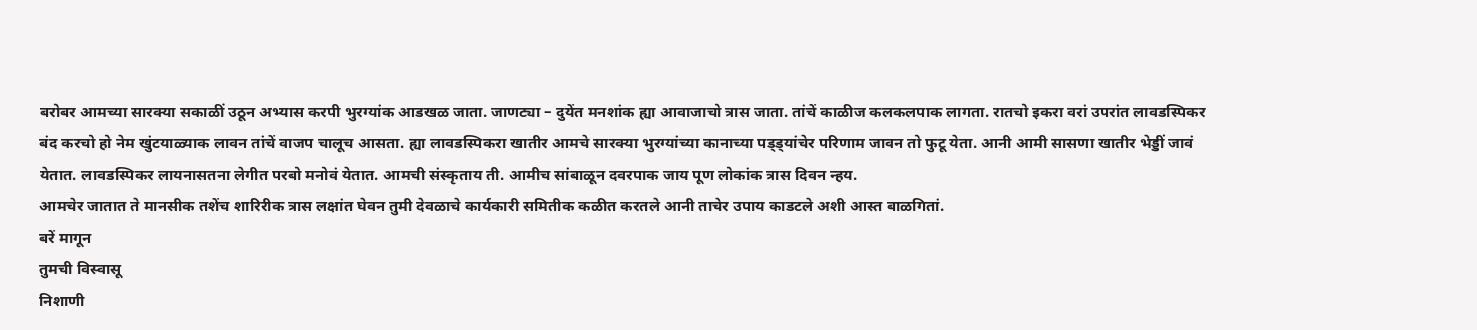बरोबर आमच्या सारक्या सकाळीं उठून अभ्यास करपी भुरग्यांक आडखळ जाता. जाणट्या – दुयेंत मनशांक ह्या आवाजाचो त्रास जाता. तांचें काळीज कलकलपाक लागता. रातचो इकरा वरां उपरांत लावडस्पिकर बंद करचो हो नेम खुंटयाळ्याक लावन तांचें वाजप चालूच आसता. ह्या लावडस्पिकरा खातीर आमचे सारक्या भुरग्यांच्या कानाच्या पड्ड्यांचेर परिणाम जावन तो फुटू येता. आनी आमी सासणा खातीर भेड्डीं जावं येतात. लावडस्पिकर लायनासतना लेगीत परबो मनोवं येतात. आमची संस्कृताय ती. आमीच सांबाळून दवरपाक जाय पूण लोकांक त्रास दिवन न्हय.
आमचेर जातात ते मानसीक तशेंच शारिरीक त्रास लक्षांत घेवन तुमी देवळाचे कार्यकारी समितीक कळीत करतले आनी ताचेर उपाय काडटले अशी आस्त बाळगितां.
बरें मागून
तुमची विस्वासू
निशाणी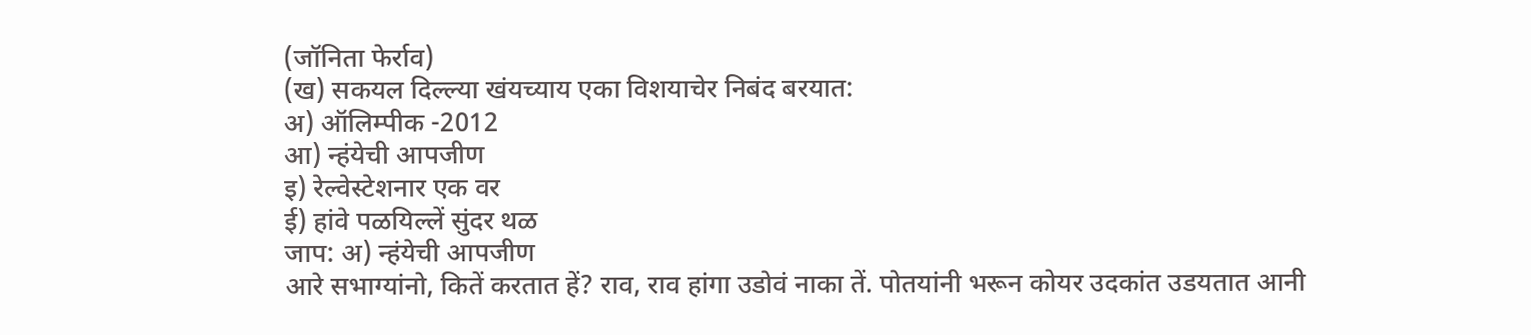(जॉनिता फेर्राव)
(ख) सकयल दिल्ल्या खंयच्याय एका विशयाचेर निबंद बरयात:
अ) ऑलिम्पीक -2012
आ) न्हंयेची आपजीण
इ) रेल्वेस्टेशनार एक वर
ई) हांवे पळयिल्लें सुंदर थळ
जाप: अ) न्हंयेची आपजीण
आरे सभाग्यांनो, कितें करतात हें? राव, राव हांगा उडोवं नाका तें. पोतयांनी भरून कोयर उदकांत उडयतात आनी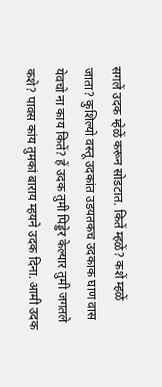सगलें उदक म्हेळें करून सोडटात. कितें म्हळें? कशें म्हळें जाता? कुशिल्यो वस्तू उदकांत उडयतकच उदकाक घाण वास येवचो ना काय कितें? हें उदक तुमी पिड्डेर केल्यार तुमी जगतले कशे? पावस कांय तुमकां बाराय म्हयने उदक दिना. आमी उदक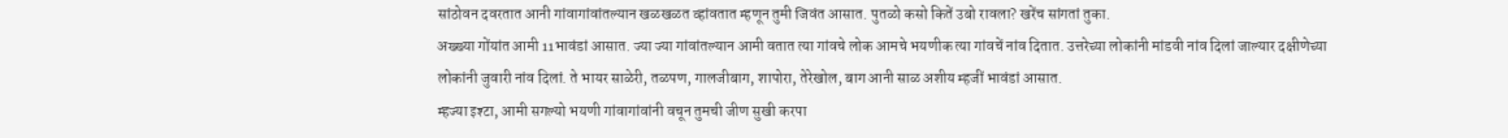सांठोवन दवरतात आनी गांवागांवांतल्यान खळखळत व्हांवतात म्हणून तुमी जिवंत आसात. पुतळो कसो कितें उबो रावला? खरेंच सांगतां तुका.
अख्ख्या गोंयांत आमी 11भावंडां आसात. ज्या ज्या गांवांतल्यान आमी वतात त्या गांवचे लोक आमचे भयणीक त्या गांवचें नांव दितात. उत्तरेच्या लोकांनी मांडवी नांव दिलां जाल्यार दक्षीणेच्या लोकांनी जुवारी नांव दिलां. ते भायर साळेरी, तळपण, गालजीबाग, शापोरा, तेरेखोल, बाग आनी साळ अशीय म्हजीं भावंडां आसात.
म्हज्या इश्टा, आमी सगल्यो भयणी गांवागांवांनी वचून तुमची जीण सुखी करपा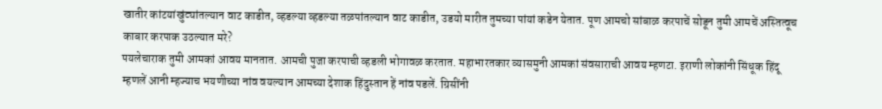खातीर कांटयांखुंट्यांतल्यान वाट काडीत, व्हडल्या व्हडल्या तळपांतल्यान वाट काडीत, उडयो मारीत तुमच्या पांयां कडेन येतात. पूण आमचो सांबाळ करपाचें सोडून तुमी आमचें अस्तित्वूच काबार करपाक उठल्यात मरे?
पयलेचाराक तुमी आमकां आवय मानतात. आमची पुजा करपाची व्हडली भोगावळ करतात. महाभारतकार व्यासमुनी आमकां संवसाराची आवय म्हणटा. इराणी लोकांनी सिंधूक हिंदू म्हणलें आनी म्हज्याच भयणीच्या नांव वयल्यान आमच्या देशाक हिंदुस्तान हें नांव पडलें. ग्रिसींनी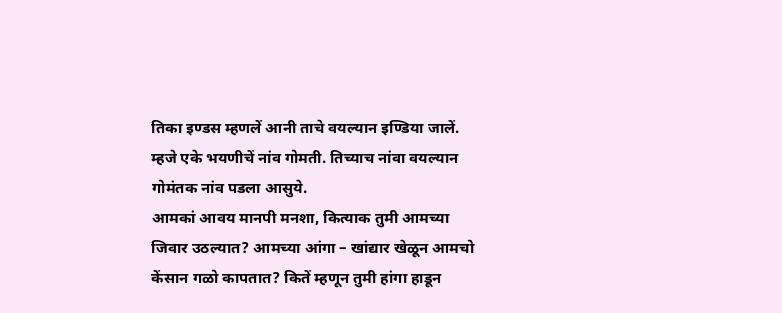तिका इण्डस म्हणलें आनी ताचे वयल्यान इण्डिया जालें. म्हजे एके भयणीचें नांव गोमती. तिच्याच नांवा वयल्यान गोमंतक नांव पडला आसुये.
आमकां आवय मानपी मनशा, कित्याक तुमी आमच्या जिवार उठल्यात? आमच्या आंगा – खांद्यार खेळून आमचो केंसान गळो कापतात? कितें म्हणून तुमी हांगा हाडून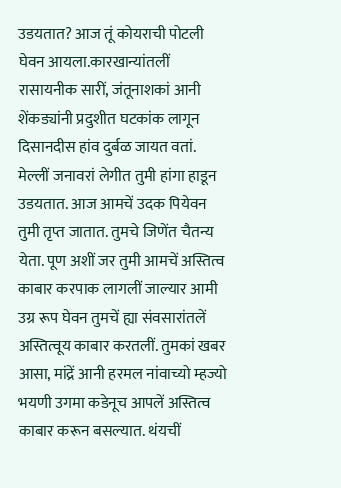उडयतात? आज तूं कोयराची पोटली घेवन आयला.कारखान्यांतलीं रासायनीक सारीं, जंतूनाशकां आनी शेंकड्यांनी प्रदुशीत घटकांक लागून दिसानदीस हांव दुर्बळ जायत वतां. मेल्लीं जनावरां लेगीत तुमी हांगा हाडून उडयतात. आज आमचें उदक पियेवन तुमी तृप्त जातात. तुमचे जिणेंत चैतन्य येता. पूण अशीं जर तुमी आमचें अस्तित्व काबार करपाक लागलीं जाल्यार आमी उग्र रूप घेवन तुमचें ह्या संवसारांतलें अस्तित्वूय काबार करतलीं. तुमकां खबर आसा, मांद्रें आनी हरमल नांवाच्यो म्हज्यो भयणी उगमा कडेनूच आपलें अस्तित्व काबार करून बसल्यात. थंयचीं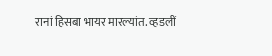रानां हिसबा भायर मारल्यांत. व्हडलीं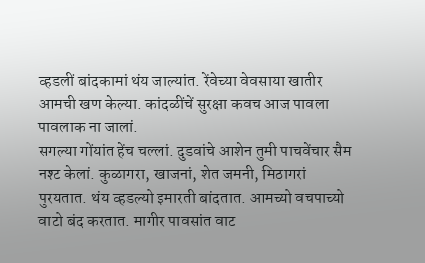व्हडलीं बांदकामां थंय जाल्यांत. रेंवेच्या वेवसाया खातीर आमची खण केल्या. कांदळींचें सुरक्षा कवच आज पावला पावलाक ना जालां.
सगल्या गोंयांत हेंच चल्लां. दुडवांचे आशेन तुमी पाचवेंचार सैम नश्ट केलां. कुळागरा, खाजनां, शेत जमनी, मिठागरां पुरयतात. थंय व्हडल्यो इमारती बांदतात. आमच्यो वचपाच्यो वाटो बंद करतात. मागीर पावसांत वाट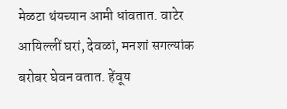मेळटा थंयच्यान आमी धांवतात. वाटेर आयिल्लीं घरां, देवळां, मनशां सगल्यांक बरोबर घेवन वतात. हेंवूय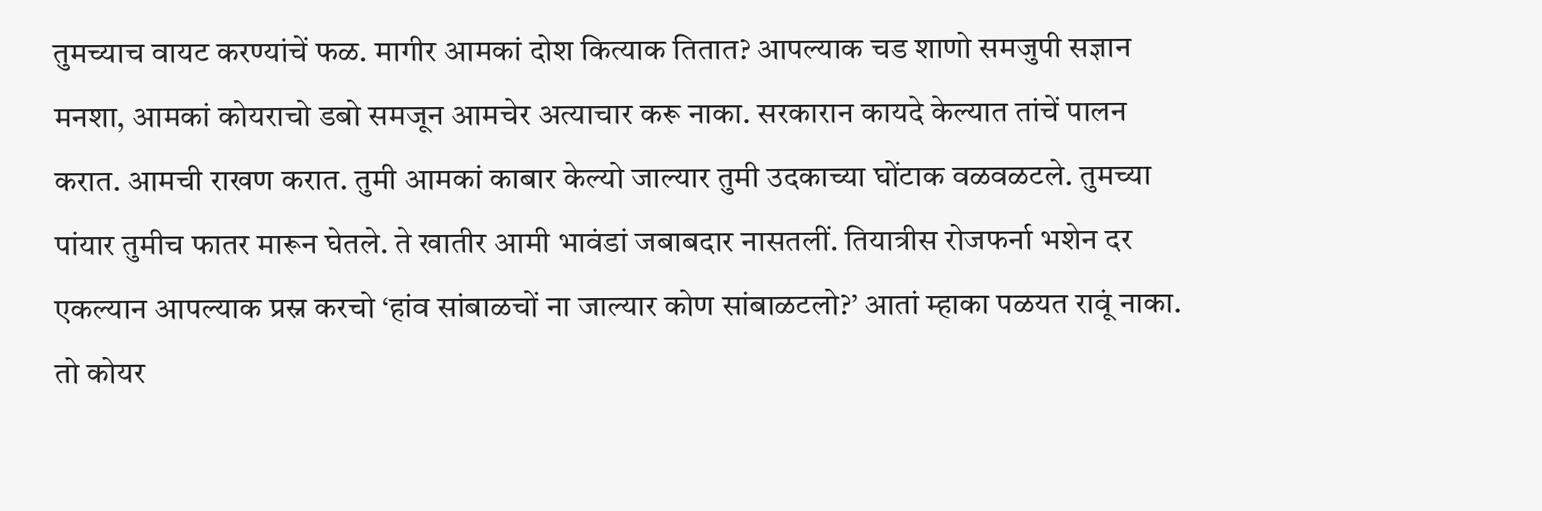तुमच्याच वायट करण्यांचें फळ. मागीर आमकां दोश कित्याक तितात? आपल्याक चड शाणो समजुपी सज्ञान मनशा, आमकां कोयराचो डबो समजून आमचेर अत्याचार करू नाका. सरकारान कायदे केल्यात तांचें पालन करात. आमची राखण करात. तुमी आमकां काबार केल्यो जाल्यार तुमी उदकाच्या घोंटाक वळवळटले. तुमच्या पांयार तुमीच फातर मारून घेतले. ते खातीर आमी भावंडां जबाबदार नासतलीं. तियात्रीस रोजफर्ना भशेन दर एकल्यान आपल्याक प्रस्न करचो ‘हांव सांबाळचों ना जाल्यार कोण सांबाळटलो?’ आतां म्हाका पळयत रावूं नाका. तो कोयर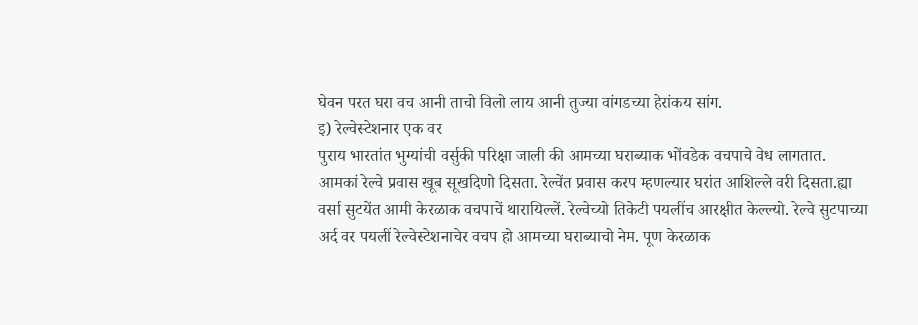घेवन परत घरा वच आनी ताचो विलो लाय आनी तुज्या वांगडच्या हेरांकय सांग.
इ) रेल्वेस्टेशनार एक वर
पुराय भारतांत भुग्यांची वर्सुकी परिक्षा जाली की आमच्या घराब्याक भोंवडेक वचपाचे वेध लागतात. आमकां रेल्वे प्रवास खूब सूखदिणो दिसता. रेल्वेंत प्रवास करप म्हणल्यार घरांत आशिल्ले वरी दिसता.ह्या वर्सा सुटयेंत आमी केरळाक वचपाचें थारायिल्लें. रेल्वेच्यो तिकेटी पयलींच आरक्षीत केल्ल्यो. रेल्वे सुटपाच्या अर्द वर पयलीं रेल्वेस्टेशनाचेर वचप हो आमच्या घराब्याचो नेम. पूण केरळाक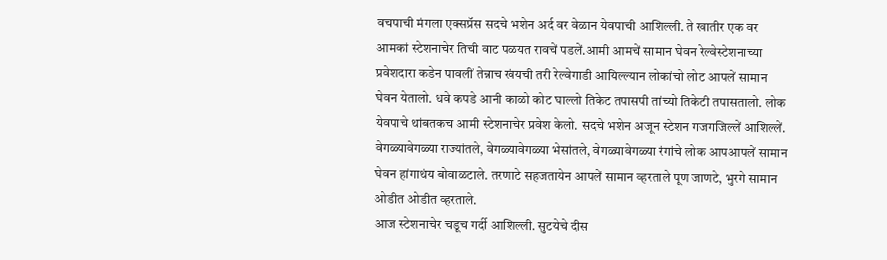वचपाची मंगला एक्सप्रॅस सदचे भशेन अर्द वर वेळान येवपाची आशिल्ली. ते खातीर एक वर आमकां स्टेशनाचेर तिची वाट पळयत रावचें पडलें.आमी आमचें सामान घेवन रेल्वेस्टेशनाच्या प्रवेशदारा कडेन पावलीं तेन्नाच खंयची तरी रेल्वेगाडी आयिल्ल्यान लोकांचो लोट आपलें सामान घेवन येतालो. धवे कपडे आनी काळो कोट घाल्लो तिकेट तपासपी तांच्यो तिकेटी तपासतालो. लोक येवपाचे थांबतकच आमी स्टेशनाचेर प्रवेश केलो. सदचे भशेन अजून स्टेशन गजगजिल्लें आशिल्लें. वेगळ्यावेगळ्या राज्यांतले, वेगळ्यावेगळ्या भेसांतले, वेगळ्यावेगळ्या रंगांचे लोक आपआपलें सामान घेवन हांगाथंय बोवाळटाले. तरणाटे सहजतायेन आपलें सामान व्हरताले पूण जाणटे, भुरगे सामान ओडीत ओडीत व्हरताले.
आज स्टेशनाचेर चडूच गर्दी आशिल्ली. सुटयेचे दीस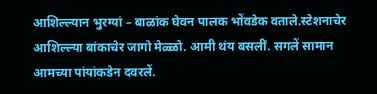आशिल्ल्यान भुरग्यां – बाळांक घेवन पालक भोंवडेक वताले.स्टेशनाचेर आशिल्ल्या बांकाचेर जागो मेळ्ळो. आमी थंय बसलीं. सगलें सामान आमच्या पांयांकडेन दवरलें.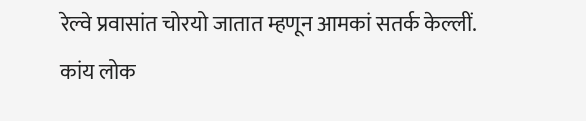रेल्वे प्रवासांत चोरयो जातात म्हणून आमकां सतर्क केल्लीं. कांय लोक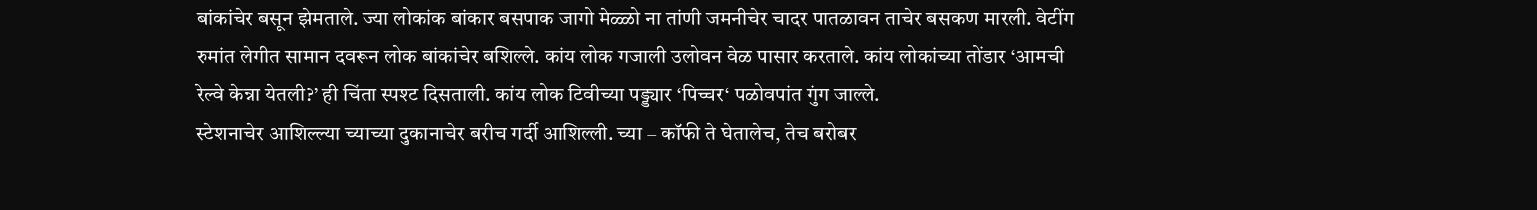बांकांचेर बसून झेमताले. ज्या लोकांक बांकार बसपाक जागो मेळ्ळो ना तांणी जमनीचेर चादर पातळावन ताचेर बसकण मारली. वेटींग रुमांत लेगीत सामान दवरून लोक बांकांचेर बशिल्ले. कांय लोक गजाली उलोवन वेळ पासार करताले. कांय लोकांच्या तोंडार ‘आमची रेल्वे केन्ना येतली?’ ही चिंता स्पश्ट दिसताली. कांय लोक टिवीच्या पड्ड्यार ‘पिच्चर‘ पळोवपांत गुंग जाल्ले.
स्टेशनाचेर आशिल्ल्या च्याच्या दुकानाचेर बरीच गर्दी आशिल्ली. च्या – कॉफी ते घेतालेच, तेच बरोबर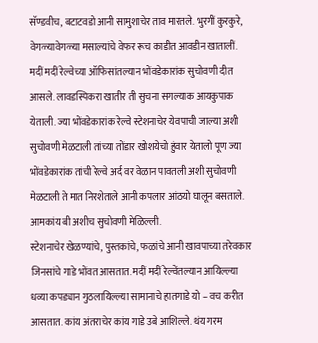सॅण्डवीच, बटाटवडो आनी सामुशाचेर ताव मारतले. भुरगीं कुरकुरे, वेगळ्यावेगळ्या मसाल्यांचे वेफर रूच काडीत आवडीन खातालीं.
मदीं मदीं रेल्वेच्या ऑफिसांतल्यान भोंवडेकारांक सुचोवणी दीत आसले. लावडस्पिकरा खातीर ती सुचना सगल्याक आयकुपाक येताली. ज्या भोंवडेकारांक रेल्वे स्टेशनाचेर येवपाची जाल्या अशी सुचोवणी मेळटाली तांच्या तोंडार खोशयेचो हुंवार येतालो पूण ज्या भोंवडेकारांक तांची रेल्वे अर्द वर वेळान पावतली अशी सुचोवणी मेळटाली ते मात निरशेताले आनी कपलार आंठयो घालून बसताले. आमकांय बी अशीच सुचोवणी मेळिल्ली.
स्टेशनाचेर खेळण्यांचे, पुस्तकांचे, फळांचे आनी खावपाच्या तरेवकार जिनसांचे गाडे भोंवत आसतात. मदीं मदीं रेल्वेंतल्यान आयिल्ल्या धव्या कपड्यान गुठलायिल्ल्या सामानाचे हातगाडे यो – वच करीत आसतात. कांय अंतराचेर कांय गाडे उबे आशिल्ले. थंय गरम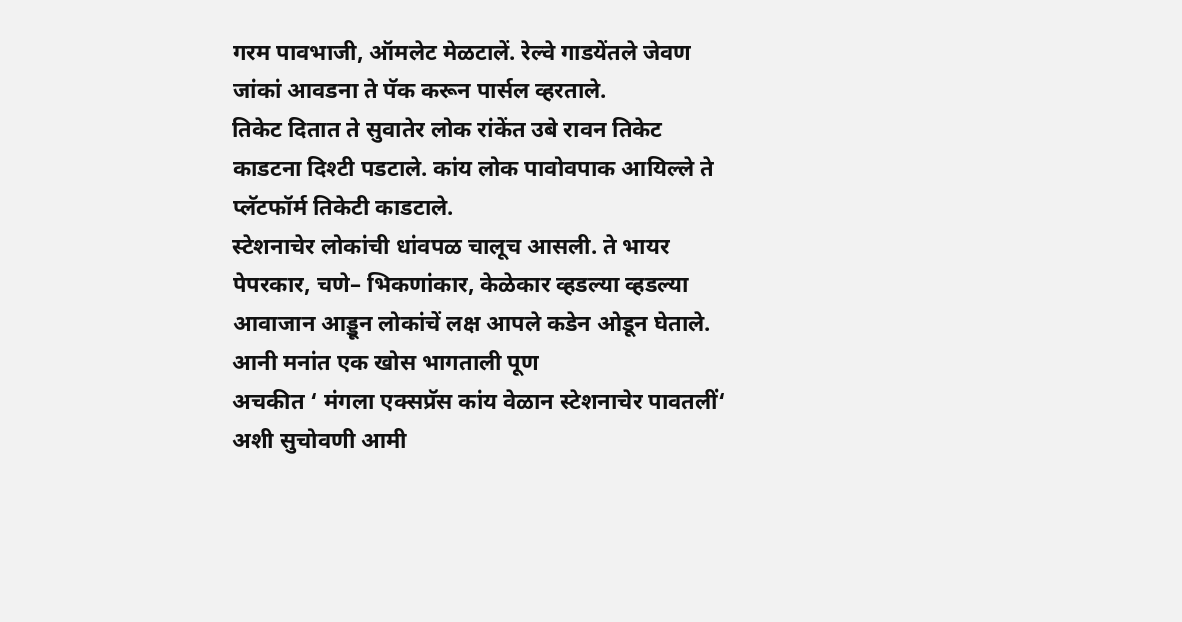गरम पावभाजी, ऑमलेट मेळटालें. रेल्वे गाडयेंतले जेवण जांकां आवडना ते पॅक करून पार्सल व्हरताले.
तिकेट दितात ते सुवातेर लोक रांकेंत उबे रावन तिकेट काडटना दिश्टी पडटाले. कांय लोक पावोवपाक आयिल्ले ते प्लॅटफॉर्म तिकेटी काडटाले.
स्टेशनाचेर लोकांची धांवपळ चालूच आसली. ते भायर पेपरकार, चणे– भिकणांकार, केळेकार व्हडल्या व्हडल्या आवाजान आड्डून लोकांचें लक्ष आपले कडेन ओडून घेताले. आनी मनांत एक खोस भागताली पूण
अचकीत ‘ मंगला एक्सप्रॅस कांय वेळान स्टेशनाचेर पावतलीं‘ अशी सुचोवणी आमी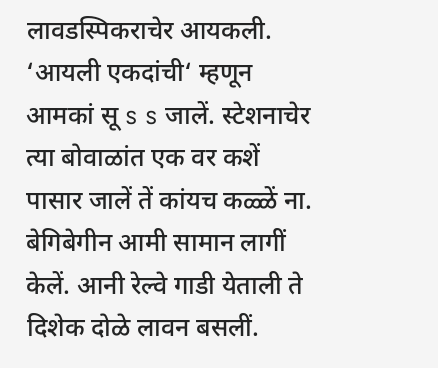लावडस्पिकराचेर आयकली. ‘आयली एकदांची‘ म्हणून आमकां सू s s जालें. स्टेशनाचेर त्या बोवाळांत एक वर कशें पासार जालें तें कांयच कळ्ळें ना. बेगिबेगीन आमी सामान लागीं केलें. आनी रेल्वे गाडी येताली ते दिशेक दोळे लावन बसलीं.